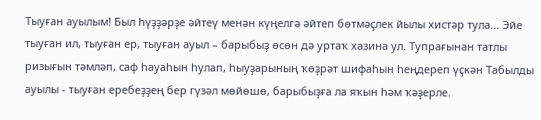Тыуған ауылым! Был һүҙҙәрҙе әйтеү менән күңелгә әйтеп бөтмәҫлек йылы хистәр тула... Эйе тыуған ил, тыуған ер, тыуған ауыл – барыбыҙ өсөн дә уртаҡ хазина ул. Тупрағынан татлы ризығын тәмләп, саф һауаһын һулап, һыуҙарының ҡөҙрәт шифаһын һеңдереп үҫкән Табылды ауылы - тыуған еребеҙҙең бер гүзәл мөйөшө, барыбыҙға ла яҡын һәм ҡәҙерле.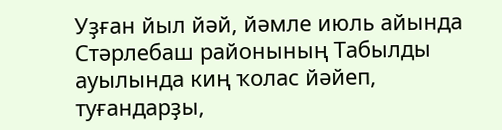Уҙған йыл йәй, йәмле июль айында Стәрлебаш районының Табылды ауылында киң ҡолас йәйеп, туғандарҙы,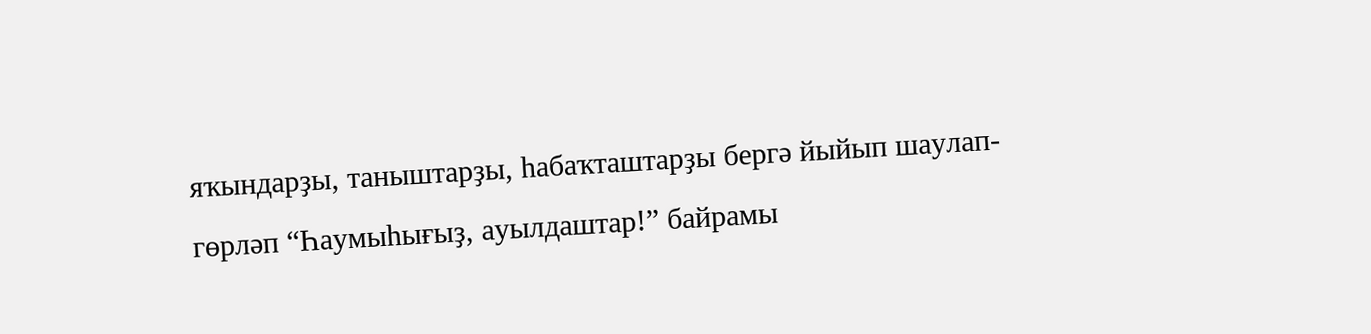яҡындарҙы, таныштарҙы, һабаҡташтарҙы бергә йыйып шаулап-гөрләп “Һаумыһығыҙ, ауылдаштар!” байрамы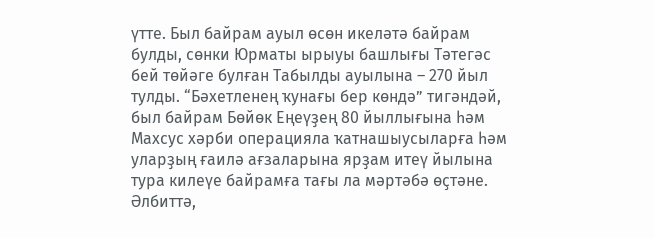үтте. Был байрам ауыл өсөн икеләтә байрам булды, сөнки Юрматы ырыуы башлығы Тәтегәс бей төйәге булған Табылды ауылына – 270 йыл тулды. “Бәхетленең ҡунағы бер көндә” тигәндәй, был байрам Бөйөк Еңеүҙең 80 йыллығына һәм Махсус хәрби операцияла ҡатнашыусыларға һәм уларҙың ғаилә ағзаларына ярҙам итеү йылына тура килеүе байрамға тағы ла мәртәбә өҫтәне. Әлбиттә,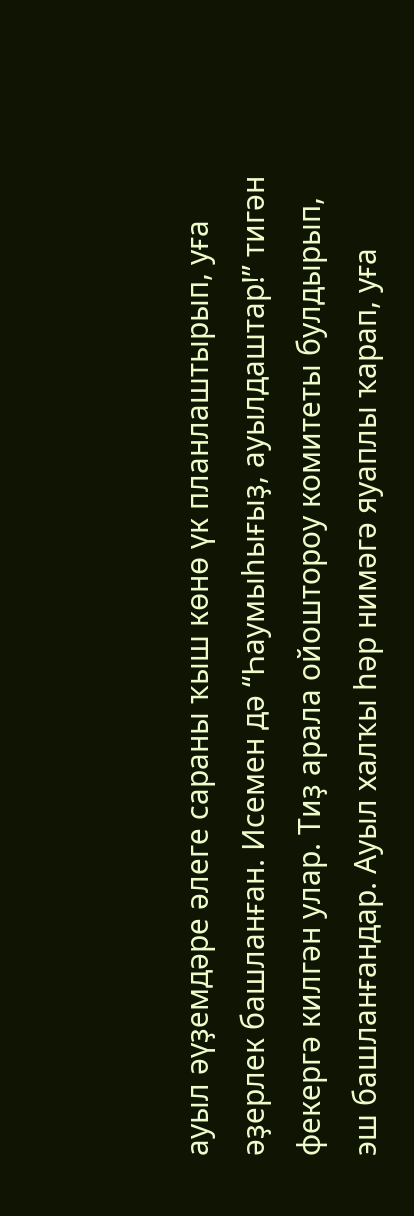ауыл әүҙемдәре әлеге сараны ҡыш көнө үк планлаштырып, уға әҙерлек башланған. Исемен дә “Һаумыһығыҙ, ауылдаштар!” тигән фекергә килгән улар. Тиҙ арала ойоштороу комитеты булдырып, эш башланғандар. Ауыл халҡы һәр нимәгә яуаплы ҡарап, уға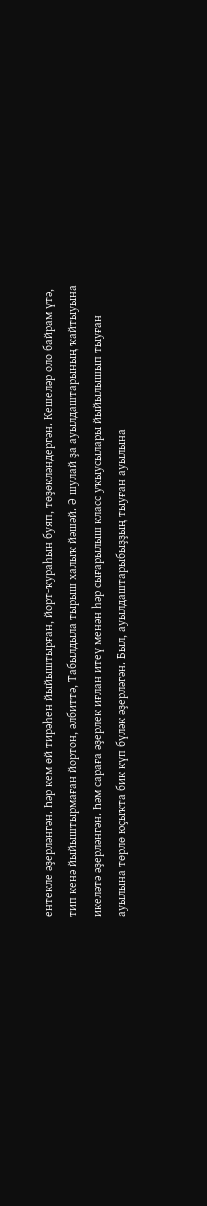ентекле әҙерләнгән. Һәр кем өй тирәһен йыйыштырған, йорт-ҡураһын буяп, төҙөкләндергән. Кешеләр оло байрам үтә, тип кенә йыйыштырмаған йортон, әлбиттә, Табылдыла тырыш халыҡ йәшәй. Ә шулай ҙа ауылдаштарының ҡайтыуына икеләтә әҙерләнгән. Һәм сараға әҙерлек иғлан итеү менән һәр сығарылыш класс уҡыусылары йыйылышып тыуған ауылына төрлө юҫыҡта бик күп бүләк әҙерләгән. Был, ауылдаштарыбыҙҙың тыуған ауылына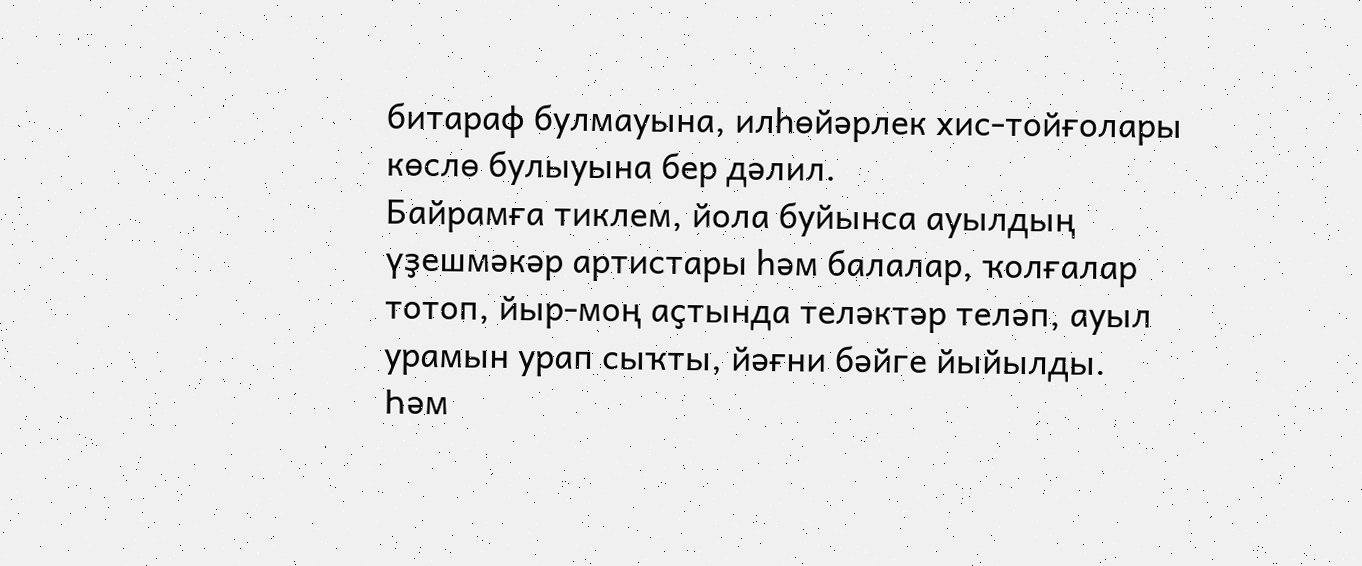битараф булмауына, илһөйәрлек хис-тойғолары көслө булыуына бер дәлил.
Байрамға тиклем, йола буйынса ауылдың үҙешмәкәр артистары һәм балалар, ҡолғалар тотоп, йыр-моң аҫтында теләктәр теләп, ауыл урамын урап сыҡты, йәғни бәйге йыйылды.
Һәм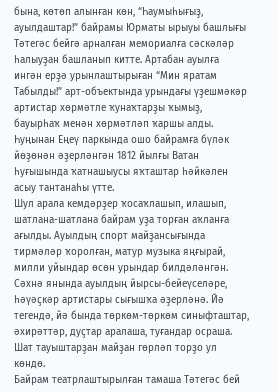бына, көтөп алынған көн, “Һаумыһығыҙ, ауылдаштар!” байрамы Юрматы ырыуы башлығы Тәтегәс бейгә арналған мемориалға сәскәләр һалыуҙан башланып китте. Артабан ауылға ингән ерҙә урынлаштырыған “Мин яратам Табылды!” арт-объектында урындағы үҙешмәкәр артистар хөрмәтле ҡунаҡтарҙы ҡымыҙ, бауырһаҡ менән хөрмәтләп ҡаршы алды.
Һуңынан Еңеү паркында ошо байрамға бүләк йөҙөнән әҙерләнгән 1812 йылғы Ватан һуғышында ҡатнашыусы яҡташтар һәйкәлен асыу тантанаһы үтте.
Шул арала кемдәрҙер ҡосаҡлашып, илашып, шатлана-шатлана байрам уҙа торған аҡланға ағылды. Ауылдың спорт майҙансығында тирмәләр ҡоролған, матур музыка яңғырай, милли уйындар өсөн урындар билдәләнгән. Сәхнә янында ауылдың йырсы-бейеүселәре, һәүәҫкәр артистары сығышҡа әҙерләнә. Йә тегендә, йә бында төркөм-төркөм синыфташтар, әхирәттәр, дуҫтар аралаша, туғандар осраша. Шат тауыштарҙан майҙан гөрләп торҙо ул көндө.
Байрам театрлаштырылған тамаша Тәтегәс бей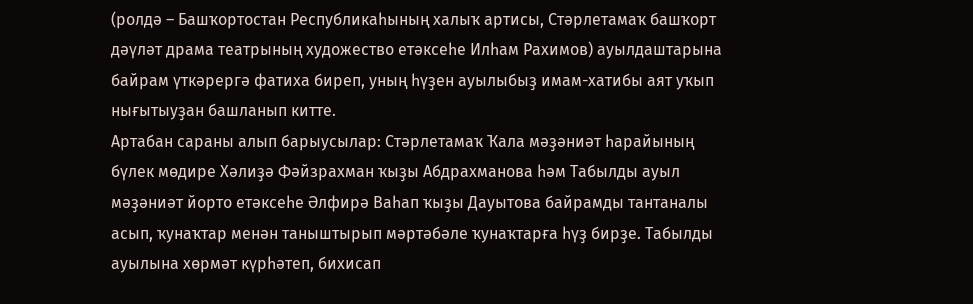(ролдә – Башҡортостан Республикаһының халыҡ артисы, Стәрлетамаҡ башҡорт дәүләт драма театрының художество етәксеһе Илһам Рахимов) ауылдаштарына байрам үткәрергә фатиха биреп, уның һүҙен ауылыбыҙ имам-хатибы аят уҡып нығытыуҙан башланып китте.
Артабан сараны алып барыусылар: Стәрлетамаҡ Ҡала мәҙәниәт һарайының бүлек мөдире Хәлиҙә Фәйзрахман ҡыҙы Абдрахманова һәм Табылды ауыл мәҙәниәт йорто етәксеһе Әлфирә Ваһап ҡыҙы Дауытова байрамды тантаналы асып, ҡунаҡтар менән таныштырып мәртәбәле ҡунаҡтарға һүҙ бирҙе. Табылды ауылына хөрмәт күрһәтеп, бихисап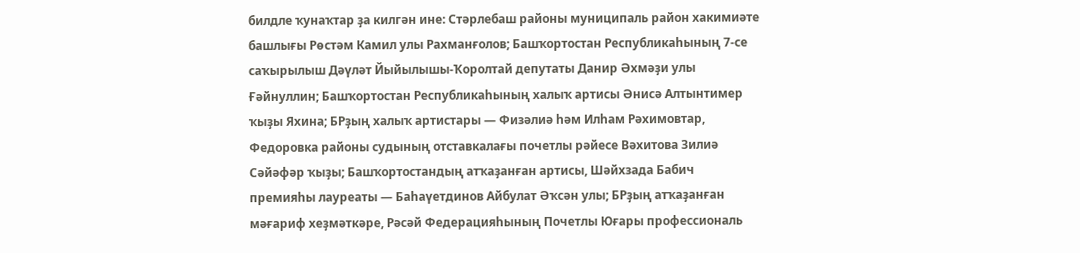билдле ҡунаҡтар ҙа килгән ине: Стәрлебаш районы муниципаль район хакимиәте башлығы Рөстәм Камил улы Рахманғолов; Башҡортостан Республикаһының 7-се саҡырылыш Дәүләт Йыйылышы-Ҡоролтай депутаты Данир Әхмәҙи улы Ғәйнуллин; Башҡортостан Республикаһының халыҡ артисы Әнисә Алтынтимер ҡыҙы Яхина; БРҙың халыҡ артистары — Физәлиә һәм Илһам Рәхимовтар, Федоровка районы судының отставкалағы почетлы рәйесе Вәхитова Зилиә Сәйәфәр ҡыҙы; Башҡортостандың атҡаҙанған артисы, Шәйхзада Бабич премияһы лауреаты — Баһаүетдинов Айбулат Әҡсән улы; БРҙың атҡаҙанған мәғариф хеҙмәткәре, Рәсәй Федерацияһының Почетлы Юғары профессиональ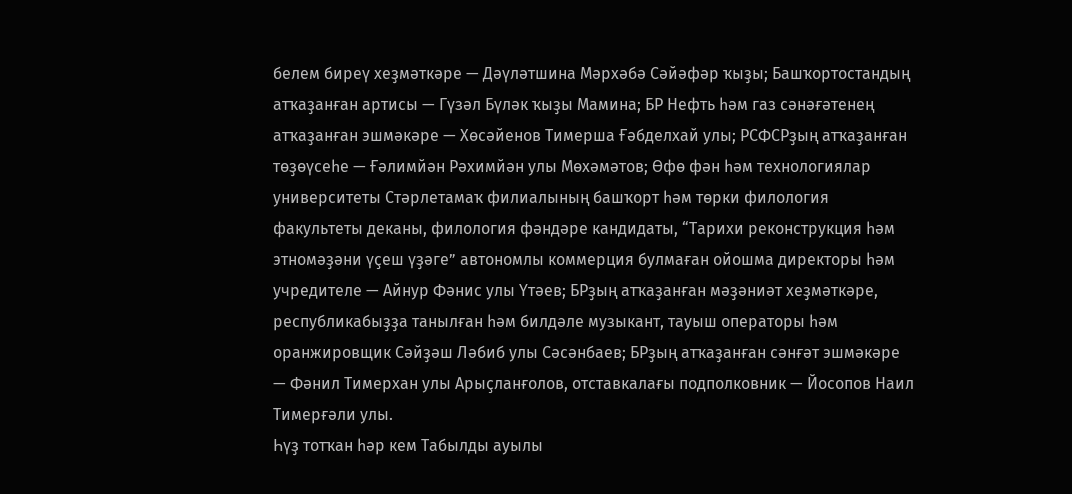белем биреү хеҙмәткәре — Дәүләтшина Мәрхәбә Сәйәфәр ҡыҙы; Башҡортостандың атҡаҙанған артисы — Гүзәл Бүләк ҡыҙы Мамина; БР Нефть һәм газ сәнәғәтенең атҡаҙанған эшмәкәре — Хөсәйенов Тимерша Ғәбделхай улы; РСФСРҙың атҡаҙанған төҙөүсеһе — Ғәлимйән Рәхимйән улы Мөхәмәтов; Өфө фән һәм технологиялар университеты Стәрлетамаҡ филиалының башҡорт һәм төрки филология факультеты деканы, филология фәндәре кандидаты, “Тарихи реконструкция һәм этномәҙәни үҫеш үҙәге” автономлы коммерция булмаған ойошма директоры һәм учредителе — Айнур Фәнис улы Үтәев; БРҙың атҡаҙанған мәҙәниәт хеҙмәткәре, республикабыҙҙа танылған һәм билдәле музыкант, тауыш операторы һәм оранжировщик Сәйҙәш Ләбиб улы Сәсәнбаев; БРҙың атҡаҙанған сәнғәт эшмәкәре — Фәнил Тимерхан улы Арыҫланғолов, отставкалағы подполковник — Йосопов Наил Тимерғәли улы.
Һүҙ тотҡан һәр кем Табылды ауылы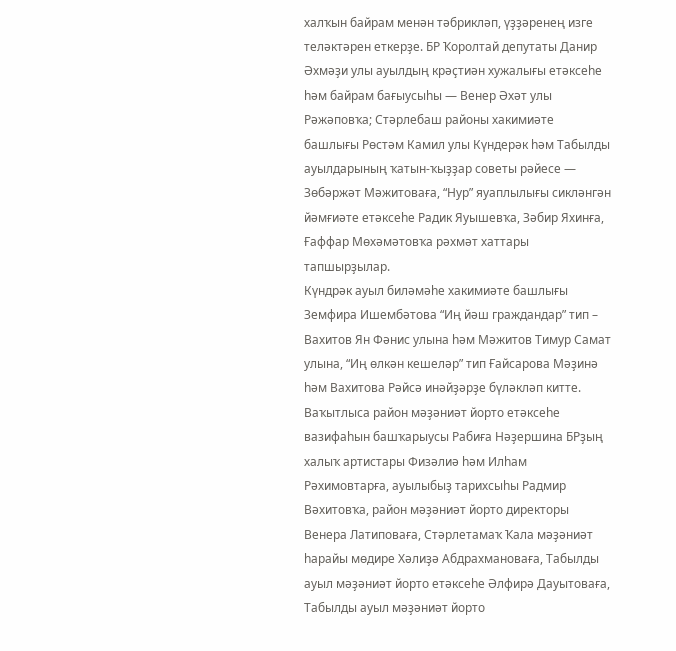халҡын байрам менән тәбрикләп, үҙҙәренең изге теләктәрен еткерҙе. БР Ҡоролтай депутаты Данир Әхмәҙи улы ауылдың крәҫтиән хужалығы етәксеһе һәм байрам бағыусыһы — Венер Әхәт улы Рәжәповҡа; Стәрлебаш районы хакимиәте башлығы Рөстәм Камил улы Күндерәк һәм Табылды ауылдарының ҡатын-ҡыҙҙар советы рәйесе — Зөбәржәт Мәжитоваға, “Нур” яуаплылығы сикләнгән йәмғиәте етәксеһе Радик Яуышевҡа, Зәбир Яхинға, Ғаффар Мөхәмәтовҡа рәхмәт хаттары тапшырҙылар.
Күндрәк ауыл биләмәһе хакимиәте башлығы Земфира Ишембәтова “Иң йәш граждандар” тип – Вахитов Ян Фәнис улына һәм Мәжитов Тимур Самат улына, “Иң өлкән кешеләр” тип Ғайсарова Мәҙинә һәм Вахитова Рәйсә инәйҙәрҙе бүләкләп китте. Ваҡытлыса район мәҙәниәт йорто етәксеһе вазифаһын башҡарыусы Рабиға Нәҙершина БРҙың халыҡ артистары Физәлиә һәм Илһам Рәхимовтарға, ауылыбыҙ тарихсыһы Радмир Вәхитовҡа, район мәҙәниәт йорто директоры Венера Латиповаға, Стәрлетамаҡ Ҡала мәҙәниәт һарайы мөдире Хәлиҙә Абдрахмановаға, Табылды ауыл мәҙәниәт йорто етәксеһе Әлфирә Дауытоваға, Табылды ауыл мәҙәниәт йорто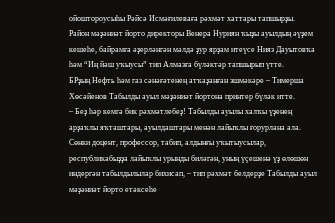ойоштороусыһы Рәйсә Исмәғилеваға рәхмәт хаттары тапшырҙы.
Район мәҙәниәт йорто директоры Венера Нуриян ҡыҙы ауылдың әүҙем кешеһе, байрамға әҙерләнгән мәлдә ҙур ярҙам итеүсе Нияз Дауытовҡа һәм “Иң йәш уҡыусы” тип Алмазға бүләктәр тапшырып үтте.
БРҙың Нефть һәм газ сәнәғәтенең атҡаҙанған эшмәкәре – Тимерша Хөсәйенов Табылды ауыл мәҙәниәт йортона принтер бүләк итте.
– Беҙ һәр кемгә бик рәхмәтлебеҙ! Табылды ауылы халҡы үҙенең арҙаҡлы яҡташтары, ауылдаштары менән лайыҡлы ғорурлана ала. Сөнки доцент, профессор, табип, алдынғы уҡытыусылар, республикабыҙҙа лайыҡлы урынды биләгән, уның үҫешенә үҙ өлөшөн индергән табылдылылар бихисап, – тип рәхмәт белдерҙе Табылды ауыл мәҙәниәт йорто етәксеһе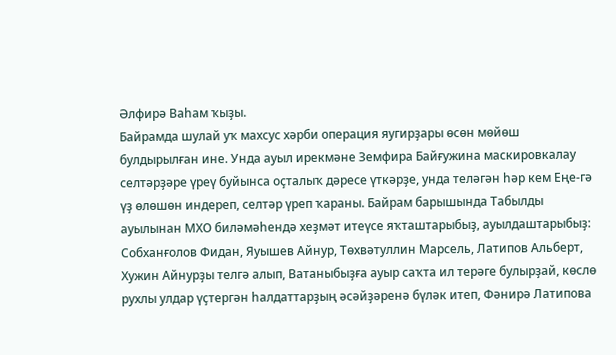Әлфирә Ваһам ҡыҙы.
Байрамда шулай уҡ махсус хәрби операция яугирҙары өсөн мөйөш булдырылған ине. Унда ауыл ирекмәне Земфира Байғужина маскировкалау селтәрҙәре үреү буйынса оҫталыҡ дәресе үткәрҙе, унда теләгән һәр кем Еңе-гә үҙ өлөшөн индереп, селтәр үреп ҡараны. Байрам барышында Табылды ауылынан МХО биләмәһендә хеҙмәт итеүсе яҡташтарыбыҙ, ауылдаштарыбыҙ: Собханғолов Фидан, Яуышев Айнур, Төхвәтуллин Марсель, Латипов Альберт, Хужин Айнурҙы телгә алып, Ватаныбыҙға ауыр саҡта ил терәге булырҙай, көслө рухлы улдар үҫтергән һалдаттарҙың әсәйҙәренә бүләк итеп, Фәнирә Латипова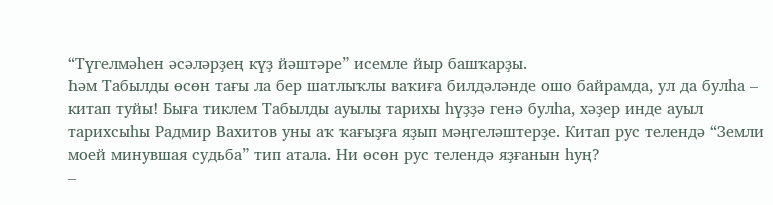“Түгелмәһен әсәләрҙең күҙ йәштәре” исемле йыр башҡарҙы.
Һәм Табылды өсөн тағы ла бер шатлыҡлы ваҡиға билдәләнде ошо байрамда, ул да булһа – китап туйы! Быға тиклем Табылды ауылы тарихы һүҙҙә генә булһа, хәҙер инде ауыл тарихсыһы Радмир Вахитов уны аҡ ҡағыҙға яҙып мәңгеләштерҙе. Китап рус телендә “Земли моей минувшая судьба” тип атала. Ни өсөн рус телендә яҙғанын һуң?
–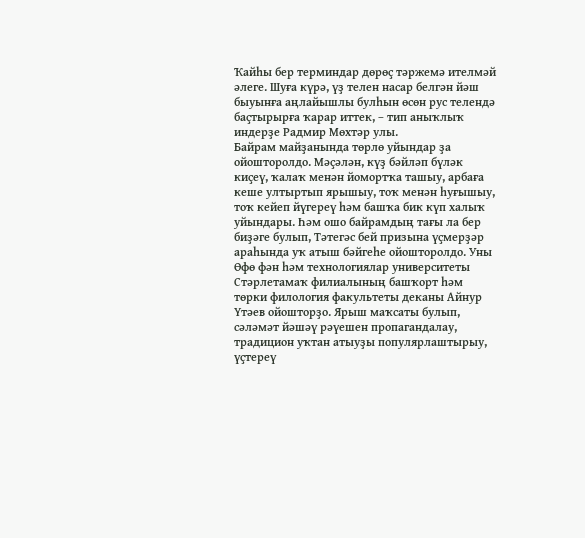Ҡайһы бер терминдар дөрөҫ тәржемә ителмәй әлеге. Шуға күрә, үҙ телен насар белгән йәш быуынға аңлайышлы булһын өсөн рус телендә баҫтырырға ҡарар иттек, – тип аныҡлыҡ индерҙе Радмир Мөхтәр улы.
Байрам майҙанында төрлө уйындар ҙа ойошторолдо. Мәҫәлән, күҙ бәйләп бүләк киҫеү, ҡалаҡ менән йомортҡа ташыу, арбаға кеше ултыртып ярышыу, тоҡ менән һуғышыу, тоҡ кейеп йүгереү һәм башҡа бик күп халыҡ уйындары. Һәм ошо байрамдың тағы ла бер биҙәге булып, Тәтегәс бей призына үҫмерҙәр араһында уҡ атыш бәйгеһе ойошторолдо. Уны Өфө фән һәм технологиялар университеты Стәрлетамаҡ филиалының башҡорт һәм төрки филология факультеты деканы Айнур Үтәев ойошторҙо. Ярыш маҡсаты булып, сәләмәт йәшәү рәүешен пропагандалау, традицион уҡтан атыуҙы популярлаштырыу, үҫтереү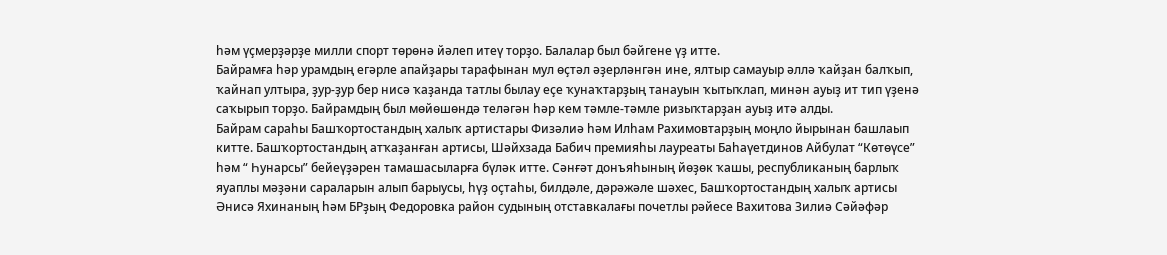һәм үҫмерҙәрҙе милли спорт төрөнә йәлеп итеү торҙо. Балалар был бәйгене үҙ итте.
Байрамға һәр урамдың егәрле апайҙары тарафынан мул өҫтәл әҙерләнгән ине, ялтыр самауыр әллә ҡайҙан балҡып, ҡайнап ултыра, ҙур-ҙур бер нисә ҡаҙанда татлы былау еҫе ҡунаҡтарҙың танауын ҡытыҡлап, минән ауыҙ ит тип үҙенә саҡырып торҙо. Байрамдың был мөйөшөндә теләгән һәр кем тәмле-тәмле ризыҡтарҙан ауыҙ итә алды.
Байрам сараһы Башҡортостандың халыҡ артистары Физәлиә һәм Илһам Рахимовтарҙың моңло йырынан башлаып китте. Башҡортостандың атҡаҙанған артисы, Шәйхзада Бабич премияһы лауреаты Баһаүетдинов Айбулат “Көтөүсе” һәм “ Һунарсы” бейеүҙәрен тамашасыларға бүләк итте. Сәнғәт донъяһының йөҙөк ҡашы, республиканың барлыҡ яуаплы мәҙәни сараларын алып барыусы, һүҙ оҫтаһы, билдәле, дәрәжәле шәхес, Башҡортостандың халыҡ артисы Әнисә Яхинаның һәм БРҙың Федоровка район судының отставкалағы почетлы рәйесе Вахитова Зилиә Сәйәфәр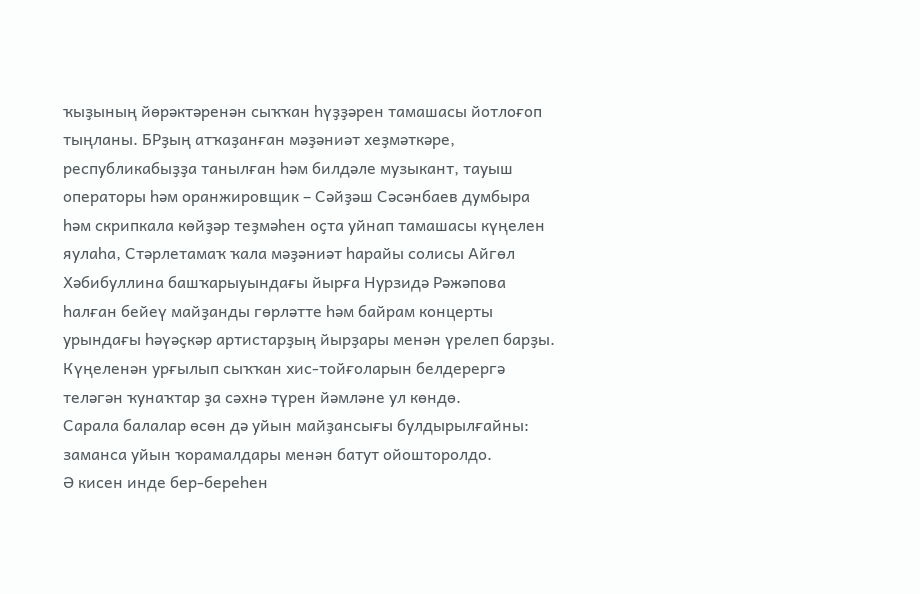ҡыҙының йөрәктәренән сыҡҡан һүҙҙәрен тамашасы йотлоғоп тыңланы. БРҙың атҡаҙанған мәҙәниәт хеҙмәткәре, республикабыҙҙа танылған һәм билдәле музыкант, тауыш операторы һәм оранжировщик – Сәйҙәш Сәсәнбаев думбыра һәм скрипкала көйҙәр теҙмәһен оҫта уйнап тамашасы күңелен яулаһа, Стәрлетамаҡ ҡала мәҙәниәт һарайы солисы Айгөл Хәбибуллина башҡарыуындағы йырға Нурзидә Рәжәпова һалған бейеү майҙанды гөрләтте һәм байрам концерты урындағы һәүәҫкәр артистарҙың йырҙары менән үрелеп барҙы. Күңеленән урғылып сыҡҡан хис-тойғоларын белдерергә теләгән ҡунаҡтар ҙа сәхнә түрен йәмләне ул көндө.
Сарала балалар өсөн дә уйын майҙансығы булдырылғайны: заманса уйын ҡорамалдары менән батут ойошторолдо.
Ә кисен инде бер-береһен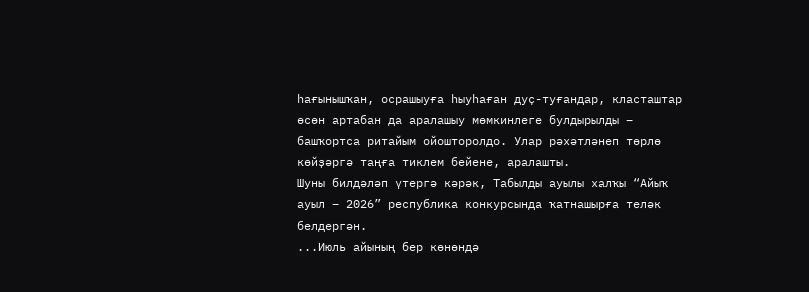һағынышҡан, осрашыуға һыуһаған дуҫ-туғандар, класташтар өсөн артабан да аралашыу мөмкинлеге булдырылды – башҡортса ритайым ойошторолдо. Улар рәхәтләнеп төрлө көйҙәргә таңға тиклем бейене, аралашты.
Шуны билдәләп үтергә кәрәк, Табылды ауылы халҡы “Айыҡ ауыл – 2026” республика конкурсында ҡатнашырға теләк белдергән.
...Июль айының бер көнөндә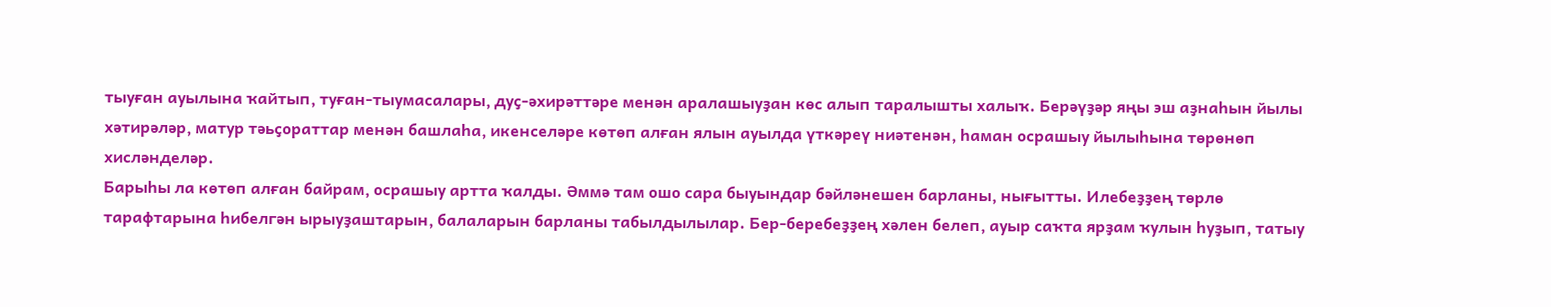тыуған ауылына ҡайтып, туған-тыумасалары, дуҫ-әхирәттәре менән аралашыуҙан көс алып таралышты халыҡ. Берәүҙәр яңы эш аҙнаһын йылы хәтирәләр, матур тәьҫораттар менән башлаһа, икенселәре көтөп алған ялын ауылда үткәреү ниәтенән, һаман осрашыу йылыһына төрөнөп хисләнделәр.
Барыһы ла көтөп алған байрам, осрашыу артта ҡалды. Әммә там ошо сара быуындар бәйләнешен барланы, нығытты. Илебеҙҙең төрлө тарафтарына һибелгән ырыуҙаштарын, балаларын барланы табылдылылар. Бер-беребеҙҙең хәлен белеп, ауыр саҡта ярҙам ҡулын һуҙып, татыу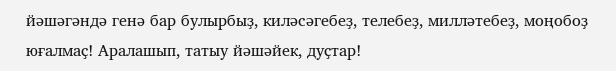йәшәгәндә генә бар булырбыҙ, киләсәгебеҙ, телебеҙ, милләтебеҙ, моңобоҙ юғалмаҫ! Аралашып, татыу йәшәйек, дуҫтар!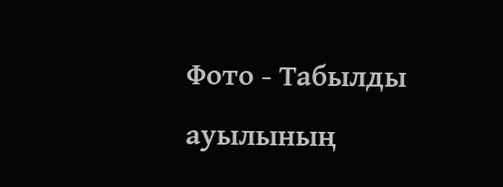Фото - Табылды ауылының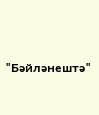"Бәйләнештә"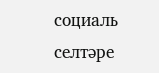социаль селтәре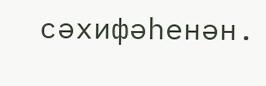сәхифәһенән.